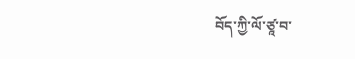བོད་ཀྱི་ལོ་ཙཱ་བ་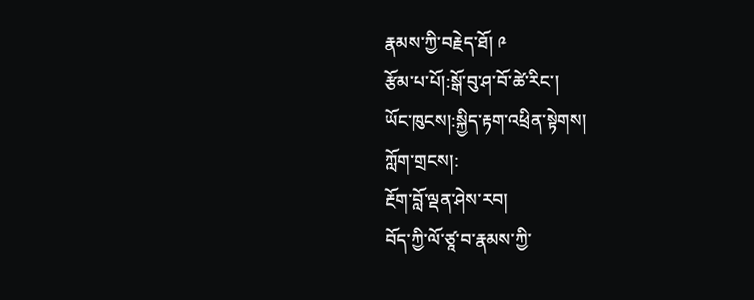རྣམས་ཀྱི་བརྗེད་ཐོ། ༩
རྩོམ་པ་པོ།:སྒོ་བུ་ཤ་བོ་ཚེ་རིང་།
ཡོང་ཁུངས།:སྐྱིད་རྟག་འཕྲིན་སྟེགས།
ཀློག་གྲངས།:
རྔོག་བློ་ལྡན་ཤེས་རབ།
བོད་ཀྱི་ལོ་ཙཱ་བ་རྣམས་ཀྱི་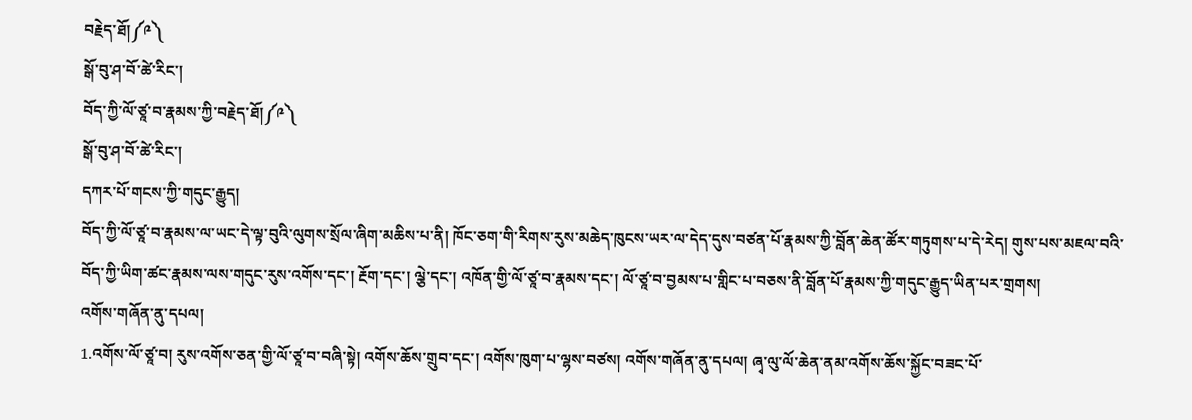བརྗེད་ཐོ།༼༩༽
སྒོ་བུ་ཤ་བོ་ཚེ་རིང་།
བོད་ཀྱི་ལོ་ཙཱ་བ་རྣམས་ཀྱི་བརྗེད་ཐོ།༼༩༽
སྒོ་བུ་ཤ་བོ་ཚེ་རིང་།
དཀར་པོ་གངས་ཀྱི་གདུང་རྒྱུད།
བོད་ཀྱི་ལོ་ཙཱ་བ་རྣམས་ལ་ཡང་དེ་ལྟ་བུའི་ལུགས་སྲོལ་ཞིག་མཆིས་པ་ནི། ཁོང་ཅག་གི་རིགས་རུས་མཆེད་ཁུངས་ཡར་ལ་དེད་དུས་བཙན་པོ་རྣམས་ཀྱི་བློན་ཆེན་ཚོར་གཏུགས་པ་དེ་རེད། གུས་པས་མཇལ་བའི་བོད་ཀྱི་ཡིག་ཚང་རྣམས་ལས་གདུང་རུས་འགོས་དང་། རྔོག་དང་། ལྕེ་དང་། འཁོན་གྱི་ལོ་ཙཱ་བ་རྣམས་དང་། ལོ་ཙཱ་བ་བྱམས་པ་གླིང་པ་བཅས་ནི་བློན་པོ་རྣམས་ཀྱི་གདུང་རྒྱུད་ཡིན་པར་གྲགས།
འགོས་གཞོན་ནུ་དཔལ།
1.འགོས་ལོ་ཙཱ་བ། རུས་འགོས་ཅན་གྱི་ལོ་ཙཱ་བ་བཞི་སྟེ། འགོས་ཆོས་གྲུབ་དང་། འགོས་ཁུག་པ་ལྷས་བཙས། འགོས་གཞོན་ནུ་དཔལ། ཞྭ་ལུ་ལོ་ཆེན་ནམ་འགོས་ཆོས་སྐྱོང་བཟང་པོ་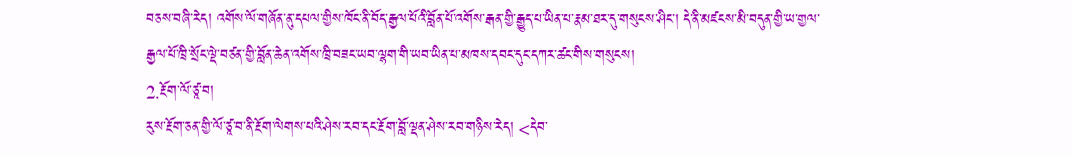བཅས་བཞི་རེད། འགོས་ལོ་གཞོན་ནུ་དཔལ་གྱིས་ཁོང་ནི་བོད་རྒྱལ་པོའི་བློན་པོ་འགོས་རྒན་གྱི་རྒྱུད་པ་ཡིན་པ་རྣམ་ཐར་དུ་གསུངས་ཤིང་། དེ་ནི་མཛངས་མི་བདུན་གྱི་ཡ་གྱལ་རྒྱལ་པོ་ཁྲི་སྲོང་ལྡེ་བཙན་གྱི་བློན་ཆེན་འགོས་ཁྲི་བཟང་ཡབ་ལྷག་གི་ཡབ་ཡིན་པ་མཁས་དབང་དུང་དཀར་ཚང་གིས་གསུངས།
2.རྔོག་ལོ་ཙཱ་བ།
རུས་རྔོག་ཅན་གྱི་ལོ་ཙཱ་བ་ནི་རྔོག་ལེགས་པའི་ཤེས་རབ་དང་རྔོག་བློ་ལྡན་ཤེས་རབ་གཉིས་རེད། <དེབ་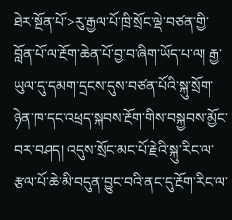ཐེར་སྔོན་པོ་>རུ་རྒྱལ་པོ་ཁྲི་སྲོང་ལྡེ་བཙན་གྱི་བློན་པོ་ལ་རྔོག་ཆེན་པོ་བྱ་བ་ཞིག་ཡོད་པ་ལ། རྒྱ་ཡུལ་དུ་དམག་དྲངས་དུས་བཙན་པོའི་སྐུ་སྲོག་ཉེན་ཁ་དང་འཕྲད་སྐབས་རྔོག་གིས་བསྐྱབས་མྱོང་བར་བཤད། འདུས་སྲོང་མང་པོ་རྗེའི་སྐུ་རིང་ལ་རྩལ་པོ་ཆེ་མི་བདུན་བྱུང་བའི་ནང་དུ་རྔོག་རིང་ལ་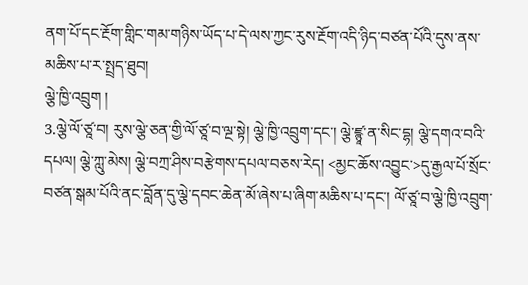ནག་པོ་དང་རྔོག་གླིང་གམ་གཉིས་ཡོད་པ་དེ་ལས་ཀྱང་རུས་རྔོག་འདི་ཉིད་བཙན་པོའི་དུས་ནས་མཆིས་པ་ར་སྤྲད་ཐུབ།
ལྕེ་ཁྱི་འབྲུག །
3.ལྕེ་ལོ་ཙཱ་བ། རུས་ལྕེ་ཅན་གྱི་ལོ་ཙཱ་བ་ལྔ་སྟེ། ལྕེ་ཁྱི་འབྲུག་དང་། ལྕེ་ཛྙཱ་ན་སིང་དྷ། ལྕེ་དགའ་བའི་དཔལ། ལྕེ་ཀླུ་མེས། ལྕེ་བཀྲ་ཤིས་བརྩེགས་དཔལ་བཅས་རེད། <མྱང་ཆོས་འབྱུང་>དུ་རྒྱལ་པོ་སྲོང་བཙན་སྒམ་པོའི་ནང་བློན་དུ་ལྕེ་དབང་ཆེན་མོ་ཞེས་པ་ཞིག་མཆིས་པ་དང་། ལོ་ཙཱ་བ་ལྕེ་ཁྱི་འབྲུག་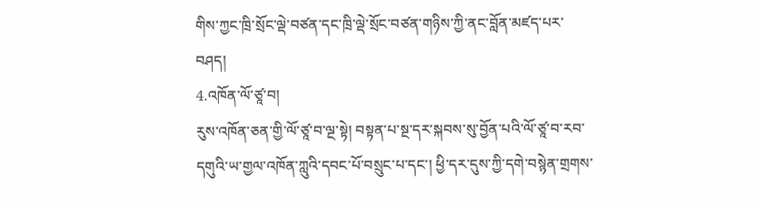གིས་ཀྱང་ཁྲི་སྲོང་ལྡེ་བཙན་དང་ཁྲི་ལྡེ་སྲོང་བཙན་གཉིས་ཀྱི་ནང་བློན་མཛད་པར་བཤད།
4.འཁོན་ལོ་ཙཱ་བ།
རུས་འཁོན་ཅན་གྱི་ལོ་ཙཱ་བ་ལྔ་སྟེ། བསྟན་པ་སྔ་དར་སྐབས་སུ་བྱོན་པའི་ལོ་ཙཱ་བ་རབ་དགུའི་ཡ་གྱལ་འཁོན་ཀླུའི་དབང་པོ་བསྲུང་པ་དང་། ཕྱི་དར་དུས་ཀྱི་དགེ་བསྙེན་གྲགས་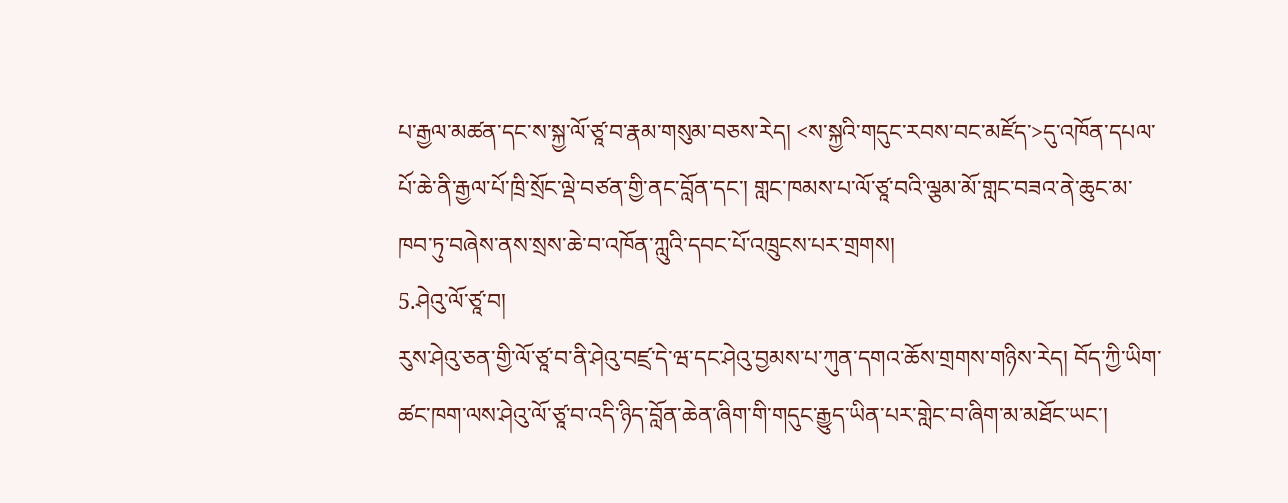པ་རྒྱལ་མཚན་དང་ས་སྐྱ་ལོ་ཙཱ་བ་རྣམ་གསུམ་བཅས་རེད། <ས་སྐྱའི་གདུང་རབས་བང་མཛོད་>དུ་འཁོན་དཔལ་པོ་ཆེ་ནི་རྒྱལ་པོ་ཁྲི་སྲོང་ལྡེ་བཙན་གྱི་ནང་བློན་དང་། གླང་ཁམས་པ་ལོ་ཙཱ་བའི་ལྕམ་མོ་གླང་བཟའ་ནེ་ཆུང་མ་ཁབ་ཏུ་བཞེས་ནས་སྲས་ཆེ་བ་འཁོན་ཀླུའི་དབང་པོ་འཁྲུངས་པར་གྲགས།
5.ཤེའུ་ལོ་ཙཱ་བ།
རུས་ཤེའུ་ཅན་གྱི་ལོ་ཙཱ་བ་ནི་ཤེའུ་བཛྲ་དེ་ཝ་དང་ཤེའུ་བྱམས་པ་ཀུན་དགའ་ཆོས་གྲགས་གཉིས་རེད། བོད་ཀྱི་ཡིག་ཚང་ཁག་ལས་ཤེའུ་ལོ་ཙཱ་བ་འདི་ཉིད་བློན་ཆེན་ཞིག་གི་གདུང་རྒྱུད་ཡིན་པར་གླེང་བ་ཞིག་མ་མཐོང་ཡང་།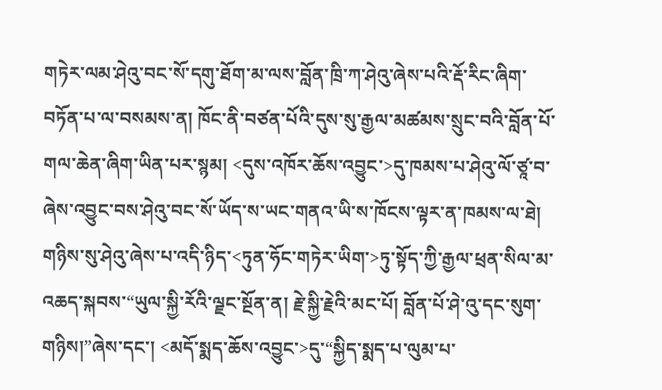གཏེར་ལམ་ཤེའུ་བང་སོ་དགུ་ཐོག་མ་ལས་བློན་ཁྲི་ཀ་ཤེའུ་ཞེས་པའི་རྡོ་རིང་ཞིག་བཏོན་པ་ལ་བསམས་ན། ཁོང་ནི་བཙན་པོའི་དུས་སུ་རྒྱལ་མཚམས་སྲུང་བའི་བློན་པོ་གལ་ཆེན་ཞིག་ཡིན་པར་སྙམ། <དུས་འཁོར་ཆོས་འབྱུང་>དུ་ཁམས་པ་ཤེའུ་ལོ་ཙཱ་བ་ཞེས་འབྱུང་བས་ཤེའུ་བང་སོ་ཡོད་ས་ཡང་གནའ་ཡི་ས་ཁོངས་ལྟར་ན་ཁམས་ལ་ཐེ། གཉིས་སུ་ཤེའུ་ཞེས་པ་འདི་ཉིད་<ཏུན་ཧོང་གཏེར་ཡིག་>ཏུ་སྟོད་ཀྱི་རྒྱལ་ཕྲན་སིལ་མ་འཆད་སྐབས་“ཡུལ་སྐྱི་རོའི་ལྗང་སྔོན་ན། རྗེ་སྐྱི་རྗེའི་མང་པོ། བློན་པོ་ཤེ་འུ་དང་སུག་གཉིས།”ཞེས་དང་། <མདོ་སྨད་ཆོས་འབྱུང་>དུ་“སྐྱིད་སྨད་པ་ལུམ་པ་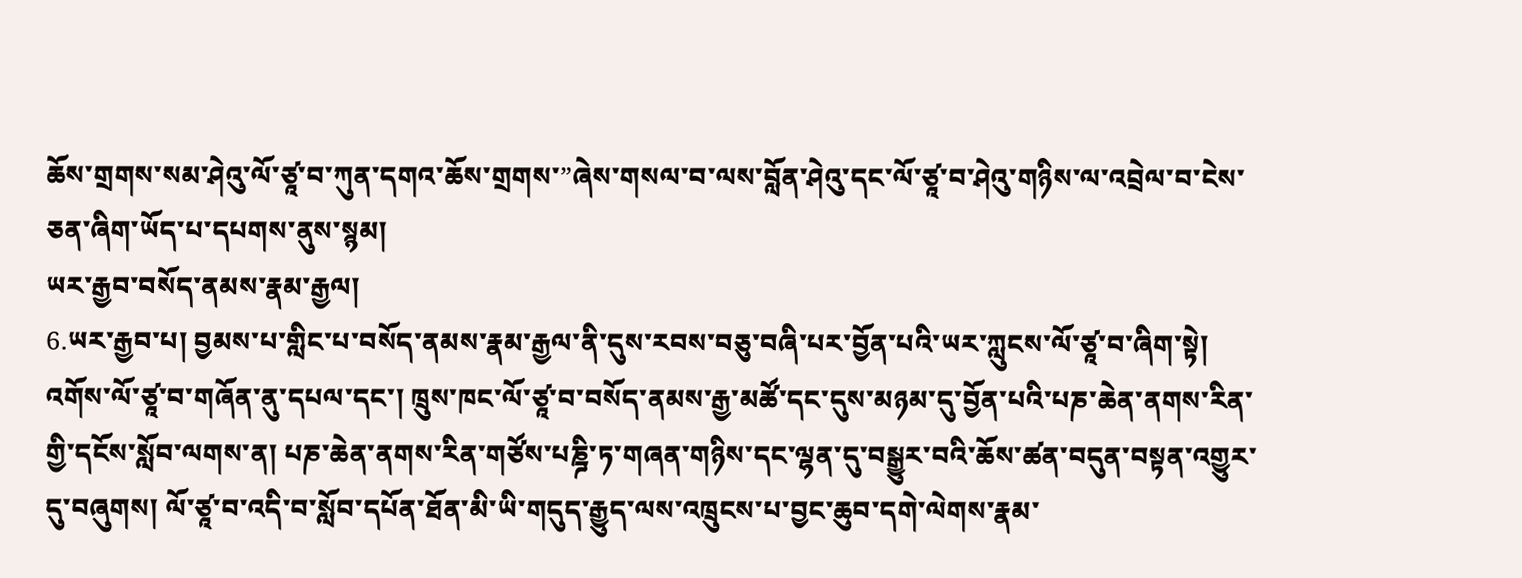ཆོས་གྲགས་སམ་ཤེའུ་ལོ་ཙཱ་བ་ཀུན་དགའ་ཆོས་གྲགས་”ཞེས་གསལ་བ་ལས་བློན་ཤེའུ་དང་ལོ་ཙཱ་བ་ཤེའུ་གཉིས་ལ་འབྲེལ་བ་ངེས་ཅན་ཞིག་ཡོད་པ་དཔགས་ནུས་སྙམ།
ཡར་རྒྱབ་བསོད་ནམས་རྣམ་རྒྱལ།
6.ཡར་རྒྱབ་པ། བྱམས་པ་གླིང་པ་བསོད་ནམས་རྣམ་རྒྱལ་ནི་དུས་རབས་བཅུ་བཞི་པར་བྱོན་པའི་ཡར་ཀླུངས་ལོ་ཙཱ་བ་ཞིག་སྟེ། འགོས་ལོ་ཙཱ་བ་གཞོན་ནུ་དཔལ་དང་། ཁྲུས་ཁང་ལོ་ཙཱ་བ་བསོད་ནམས་རྒྱ་མཚོ་དང་དུས་མཉམ་དུ་བྱོན་པའི་པཎ་ཆེན་ནགས་རིན་གྱི་དངོས་སློབ་ལགས་ན། པཎ་ཆེན་ནགས་རིན་གཙོས་པཎྜི་ཏ་གཞན་གཉིས་དང་ལྷན་དུ་བསྒྱུར་བའི་ཆོས་ཚན་བདུན་བསྟན་འགྱུར་དུ་བཞུགས། ལོ་ཙཱ་བ་འདི་བ་སློབ་དཔོན་ཐོན་མི་ཡི་གདུད་རྒྱུད་ལས་འཁྲུངས་པ་བྱང་ཆུབ་དགེ་ལེགས་རྣམ་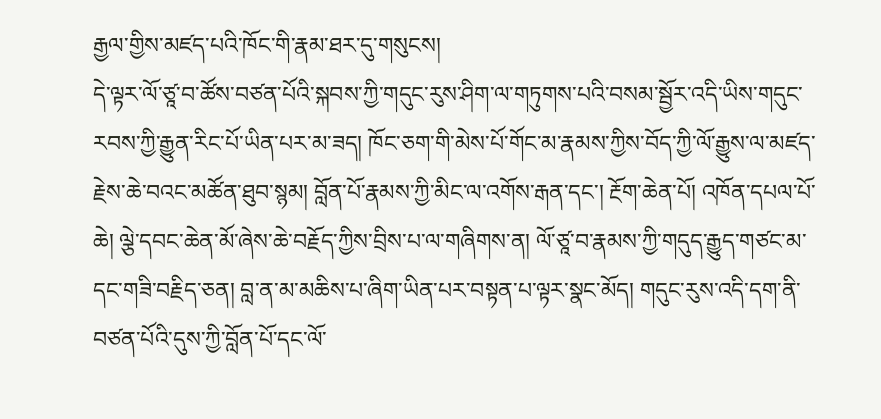རྒྱལ་གྱིས་མཛད་པའི་ཁོང་གི་རྣམ་ཐར་དུ་གསུངས།
དེ་ལྟར་ལོ་ཙཱ་བ་ཚོས་བཙན་པོའི་སྐབས་ཀྱི་གདུང་རུས་ཤིག་ལ་གཏུགས་པའི་བསམ་སྦྱོར་འདི་ཡིས་གདུང་རབས་ཀྱི་རྒྱུན་རིང་པོ་ཡིན་པར་མ་ཟད། ཁོང་ཅག་གི་མེས་པོ་གོང་མ་རྣམས་ཀྱིས་བོད་ཀྱི་ལོ་རྒྱུས་ལ་མཛད་རྗེས་ཆེ་བའང་མཚོན་ཐུབ་སྙམ། བློན་པོ་རྣམས་ཀྱི་མིང་ལ་འགོས་རྒན་དང་། རྔོག་ཆེན་པོ། འཁོན་དཔལ་པོ་ཆེ། ལྕེ་དབང་ཆེན་མོ་ཞེས་ཆེ་བརྗོད་ཀྱིས་བྲིས་པ་ལ་གཞིགས་ན། ལོ་ཙཱ་བ་རྣམས་ཀྱི་གདུད་རྒྱུད་གཙང་མ་དང་གཟི་བརྗིད་ཅན། བླ་ན་མ་མཆིས་པ་ཞིག་ཡིན་པར་བསྟན་པ་ལྟར་སྣང་མོད། གདུང་རུས་འདི་དག་ནི་བཙན་པོའི་དུས་ཀྱི་བློན་པོ་དང་ལོ་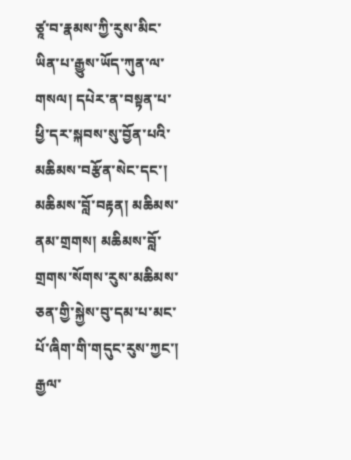ཙཱ་བ་རྣམས་ཀྱི་རུས་མིང་ཡིན་པ་རྒྱུས་ཡོད་ཀུན་ལ་གསལ། དཔེར་ན་བསྟན་པ་ཕྱི་དར་སྐབས་སུ་བྱོན་པའི་མཆིམས་བརྩོན་སེང་དང་། མཆིམས་བློ་བརྟན། མཆིམས་ནམ་གྲགས། མཆིམས་བློ་གྲགས་སོགས་རུས་མཆིམས་ཅན་གྱི་སྐྱེས་བུ་དམ་པ་མང་པོ་ཞིག་གི་གདུང་རུས་ཀྱང་། རྒྱལ་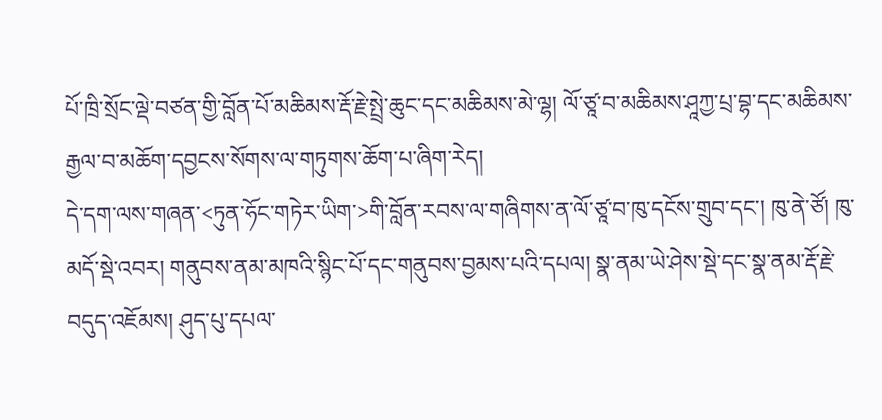པོ་ཁྲི་སྲོང་ལྡེ་བཙན་གྱི་བློན་པོ་མཆིམས་རྡོ་རྗེ་སྤྲེ་ཆུང་དང་མཆིམས་མེ་ལྷ། ལོ་ཙཱ་བ་མཆིམས་ཤཱཀྱ་པྲ་བྷ་དང་མཆིམས་རྒྱལ་བ་མཆོག་དབྱངས་སོགས་ལ་གཏུགས་ཆོག་པ་ཞིག་རེད།
དེ་དག་ལས་གཞན་<ཏུན་ཧོང་གཏེར་ཡིག་>གི་བློན་རབས་ལ་གཞིགས་ན་ལོ་ཙཱ་བ་ཁུ་དངོས་གྲུབ་དང་། ཁུ་ནེ་ཙོ། ཁུ་མདོ་སྡེ་འབར། གནུབས་ནམ་མཁའི་སྙིང་པོ་དང་གནུབས་བྱམས་པའི་དཔལ། སྣ་ནམ་ཡེ་ཤེས་སྡེ་དང་སྣ་ནམ་རྡོ་རྗེ་བདུད་འཇོམས། ཤུད་པུ་དཔལ་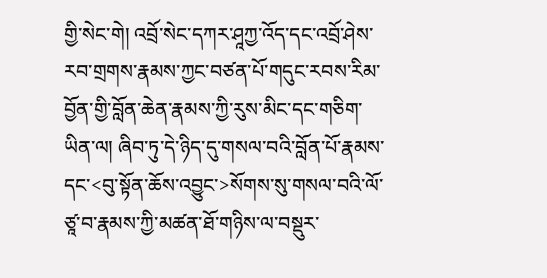གྱི་སེང་གེ། འབྲོ་སེང་དཀར་ཤཱཀྱ་འོད་དང་འབྲོ་ཤེས་རབ་གྲགས་རྣམས་ཀྱང་བཙན་པོ་གདུང་རབས་རིམ་བྱོན་གྱི་བློན་ཆེན་རྣམས་ཀྱི་རུས་མིང་དང་གཅིག་ཡིན་ལ། ཞིབ་ཏུ་དེ་ཉིད་དུ་གསལ་བའི་བློན་པོ་རྣམས་དང་<བུ་སྟོན་ཆོས་འབྱུང་>སོགས་སུ་གསལ་བའི་ལོ་ཙཱ་བ་རྣམས་ཀྱི་མཚན་ཐོ་གཉིས་ལ་བསྡུར་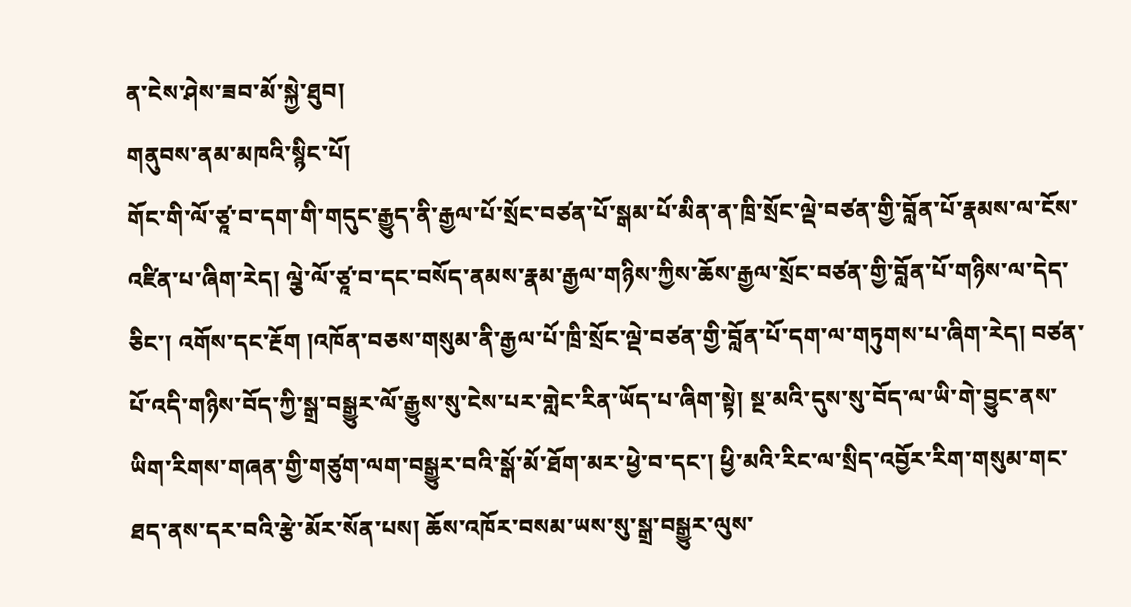ན་ངེས་ཤེས་ཟབ་མོ་སྐྱེ་ཐུབ།
གནུབས་ནམ་མཁའི་སྙིང་པོ།
གོང་གི་ལོ་ཙཱ་བ་དག་གི་གདུང་རྒྱུད་ནི་རྒྱལ་པོ་སྲོང་བཙན་པོ་སྒམ་པོ་མིན་ན་ཁྲི་སྲོང་ལྡེ་བཙན་གྱི་བློན་པོ་རྣམས་ལ་ངོས་འཛིན་པ་ཞིག་རེད། ལྕེ་ལོ་ཙཱ་བ་དང་བསོད་ནམས་རྣམ་རྒྱལ་གཉིས་ཀྱིས་ཆོས་རྒྱལ་སྲོང་བཙན་གྱི་བློན་པོ་གཉིས་ལ་དེད་ཅིང་། འགོས་དང་རྔོག །འཁོན་བཅས་གསུམ་ནི་རྒྱལ་པོ་ཁྲི་སྲོང་ལྡེ་བཙན་གྱི་བློན་པོ་དག་ལ་གཏུགས་པ་ཞིག་རེད། བཙན་པོ་འདི་གཉིས་བོད་ཀྱི་སྒྲ་བསྒྱུར་ལོ་རྒྱུས་སུ་ངེས་པར་གླེང་རིན་ཡོད་པ་ཞིག་སྟེ། སྔ་མའི་དུས་སུ་བོད་ལ་ཡི་གེ་བྱུང་ནས་ཡིག་རིགས་གཞན་གྱི་གཙུག་ལག་བསྒྱུར་བའི་སྒོ་མོ་ཐོག་མར་ཕྱེ་བ་དང་། ཕྱི་མའི་རིང་ལ་སྲིད་འབྱོར་རིག་གསུམ་གང་ཐད་ནས་དར་བའི་རྩེ་མོར་སོན་པས། ཆོས་འཁོར་བསམ་ཡས་སུ་སྒྲ་བསྒྱུར་ལུས་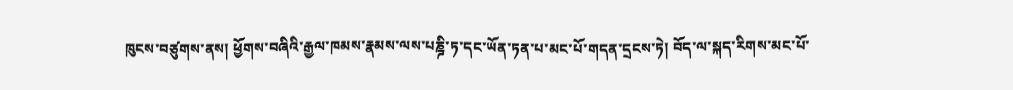ཁུངས་བཙུགས་ནས། ཕྱོགས་བཞིའི་རྒྱལ་ཁམས་རྣམས་ལས་པཎྜི་ཏ་དང་ཡོན་ཏན་པ་མང་པོ་གདན་དྲངས་ཏེ། བོད་ལ་སྐད་རིགས་མང་པོ་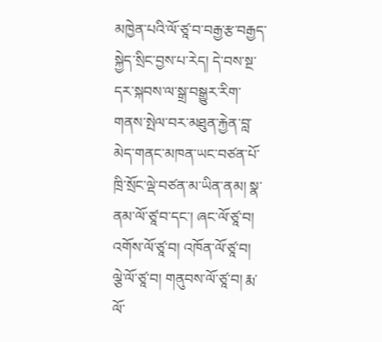མཁྱེན་པའི་ལོ་ཙཱ་བ་བརྒྱ་རྩ་བརྒྱད་སྐྱེད་སྲིང་བྱས་པ་རེད། དེ་བས་སྔ་དར་སྐབས་ལ་སྒྲ་བསྒྱུར་རིག་གནས་སྤེལ་བར་མཐུན་རྐྱེན་བླ་མེད་གནང་མཁན་ཡང་བཙན་པོ་ཁྲི་སྲོང་ལྡེ་བཙན་མ་ཡིན་ནམ། སྣ་ནམ་ལོ་ཙཱ་བ་དང་། ཞང་ལོ་ཙཱ་བ། འགོས་ལོ་ཙཱ་བ། འཁོན་ལོ་ཙཱ་བ། ལྕེ་ལོ་ཙཱ་བ། གནུབས་ལོ་ཙཱ་བ། རྨ་ལོ་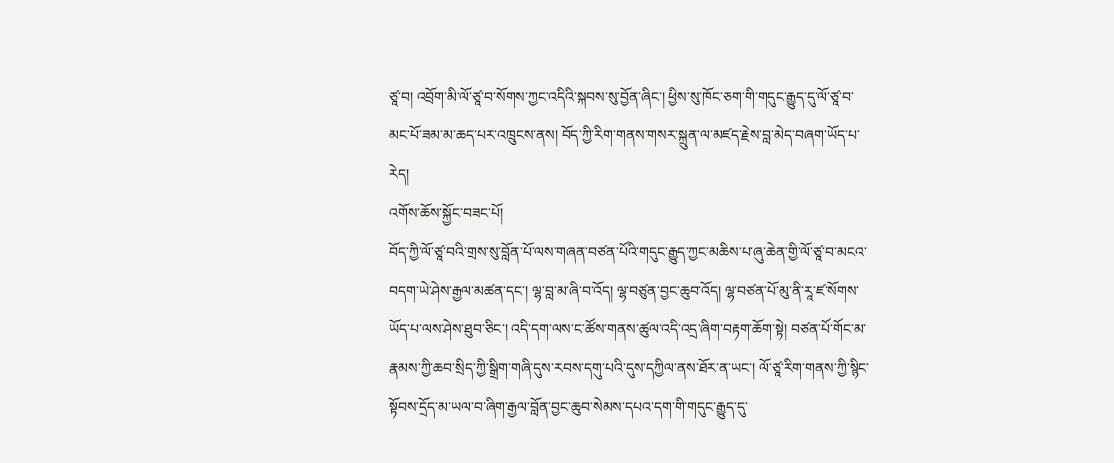ཙཱ་བ། འབྲོག་མི་ལོ་ཙཱ་བ་སོགས་ཀྱང་འདིའི་སྐབས་སུ་བྱོན་ཞིང་། ཕྱིས་སུ་ཁོང་ཅག་གི་གདུང་རྒྱུད་དུ་ལོ་ཙཱ་བ་མང་པོ་ཟམ་མ་ཆད་པར་འཁྲུངས་ནས། བོད་ཀྱི་རིག་གནས་གསར་སྐྲུན་ལ་མཛད་རྗེས་བླ་མེད་བཞག་ཡོད་པ་རེད།
འགོས་ཆོས་སྐྱོང་བཟང་པོ།
བོད་ཀྱི་ལོ་ཙཱ་བའི་གྲས་སུ་བློན་པོ་ལས་གཞན་བཙན་པོའི་གདུང་རྒྱུད་ཀྱང་མཆིས་པ་ཞུ་ཆེན་གྱི་ལོ་ཙཱ་བ་མངའ་བདག་ཡེ་ཤེས་རྒྱལ་མཚན་དང་། ལྷ་བླ་མ་ཞི་བ་འོད། ལྷ་བཙུན་བྱང་ཆུབ་འོད། ལྷ་བཙན་པོ་མུ་ནི་རཱ་ཛ་སོགས་ཡོད་པ་ལས་ཤེས་ཐུབ་ཅིང་། འདི་དག་ལས་ང་ཚོས་གནས་ཚུལ་འདི་འདྲ་ཞིག་བརྟག་ཆོག་སྟེ། བཙན་པོ་གོང་མ་རྣམས་ཀྱི་ཆབ་སྲིད་ཀྱི་སྒྲིག་གཞི་དུས་རབས་དགུ་པའི་དུས་དཀྱིལ་ནས་ཐོར་ན་ཡང་། ལོ་ཙཱ་རིག་གནས་ཀྱི་སྙིང་སྟོབས་དྲོད་མ་ཡལ་བ་ཞིག་རྒྱལ་བློན་བྱང་ཆུབ་སེམས་དཔའ་དག་གི་གདུང་རྒྱུད་དུ་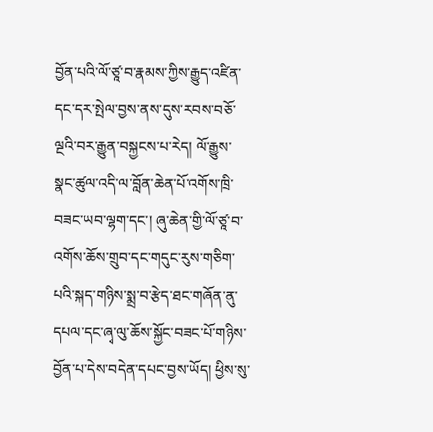བྱོན་པའི་ལོ་ཙཱ་བ་རྣམས་ཀྱིས་རྒྱུད་འཛིན་དང་དར་སྤེལ་བྱས་ནས་དུས་རབས་བཅོ་ལྔའི་བར་རྒྱུན་བསྐྱངས་པ་རེད། ལོ་རྒྱུས་སྣང་ཚུལ་འདི་ལ་བློན་ཆེན་པོ་འགོས་ཁྲི་བཟང་ཡབ་ལྷག་དང་། ཞུ་ཆེན་གྱི་ལོ་ཙཱ་བ་འགོས་ཆོས་གྲུབ་དང་གདུང་རུས་གཅིག་པའི་སྐད་གཉིས་སྨྲ་བ་རྩེད་ཐང་གཞོན་ནུ་དཔལ་དང་ཞྭ་ལུ་ཆོས་སྐྱོང་བཟང་པོ་གཉིས་བྱོན་པ་དེས་བདེན་དཔང་བྱས་ཡོད། ཕྱིས་སུ་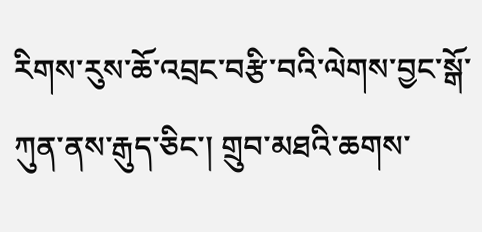རིགས་རུས་ཆོ་འབྲང་བརྩི་བའི་ལེགས་བྱང་སྒོ་ཀུན་ནས་རྒུད་ཅིང་། གྲུབ་མཐའི་ཆགས་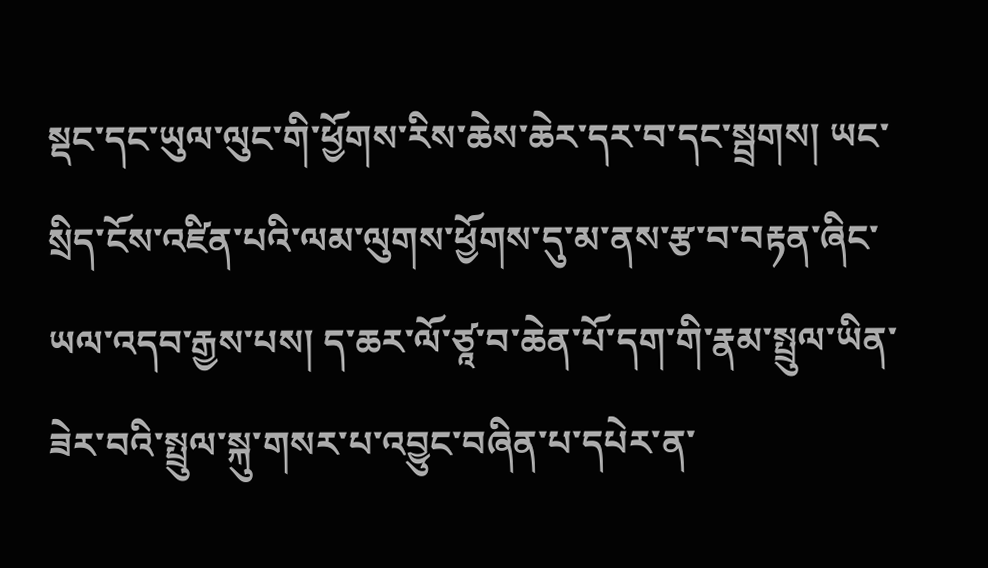སྡང་དང་ཡུལ་ལུང་གི་ཕྱོགས་རིས་ཆེས་ཆེར་དར་བ་དང་སྦྲགས། ཡང་སྲིད་ངོས་འཛིན་པའི་ལམ་ལུགས་ཕྱོགས་དུ་མ་ནས་རྩ་བ་བརྟན་ཞིང་ཡལ་འདབ་རྒྱས་པས། ད་ཆར་ལོ་ཙཱ་བ་ཆེན་པོ་དག་གི་རྣམ་སྤྲུལ་ཡིན་ཟེར་བའི་སྤྲུལ་སྐུ་གསར་པ་འབྱུང་བཞིན་པ་དཔེར་ན་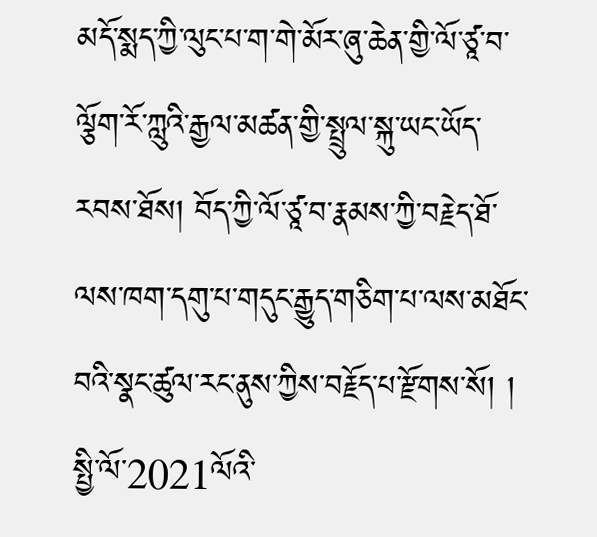མདོ་སྨད་ཀྱི་ལུང་པ་ག་གེ་མོར་ཞུ་ཆེན་གྱི་ལོ་ཙཱ་བ་ལྕོག་རོ་ཀླུའི་རྒྱལ་མཚན་གྱི་སྤྲུལ་སྐུ་ཡང་ཡོད་རབས་ཐོས། བོད་ཀྱི་ལོ་ཙཱ་བ་རྣམས་ཀྱི་བརྗེད་ཐོ་ལས་ཁག་དགུ་པ་གདུང་རྒྱུད་གཅིག་པ་ལས་མཐོང་བའི་སྣང་ཚུལ་རང་ནུས་ཀྱིས་བརྗོད་པ་རྫོགས་སོ། །
སྤྱི་ལོ་2021ལོའི་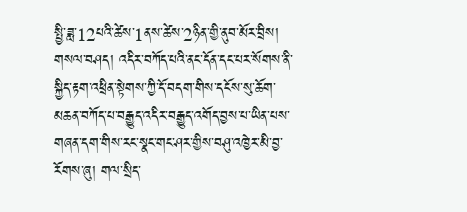སྤྱི་ཟླ་12པའི་ཚེས་1ནས་ཚེས་2ཉིན་གྱི་ནུབ་མོར་བྲིས།
གསལ་བཤད། འདིར་བཀོད་པའི་ནང་དོན་དང་པར་སོགས་ནི་སྐྱིད་རྟག་འཕྲིན་སྟེགས་ཀྱི་དོ་བདག་གིས་དངོས་སུ་ཆོག་མཆན་བཀོད་པ་བརྒྱུད་འདིར་བརྒྱུད་འགོད་བྱས་པ་ཡིན་པས་གཞན་དག་གིས་རང་སྣང་གང་ཤར་གྱིས་བཤུ་འཁྱེར་མི་བྱ་རོགས་ཞུ། གལ་སྲིད་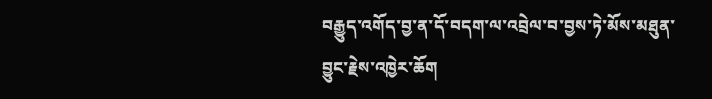བརྒྱུད་འགོད་བྱ་ན་དོ་བདག་ལ་འབྲེལ་བ་བྱས་ཏེ་མོས་མཐུན་བྱུང་རྗེས་འཁྱེར་ཆོག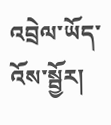འབྲེལ་ཡོད་འོས་སྦྱོར།